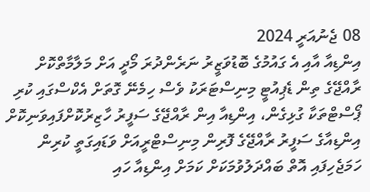08 ޖެނުއަރީ 2024
އިންޑިއާ އާއި އެ ގައުމުގެ ބޮޑުވަޒީރު ނަރެންދުރަ މޯދީ އަށް މަލާމާތްކޮށް ރާއްޖޭގެ ތިން ޑެޕިއުޓީ މިނިސްޓަރަކު ވެސް ހިމެނޭ ގޮތަށް އެކްސްގައި ކުރި ޕޯސްޓްތަކާ ގުޅިގެން، އިންޑިއާ އިން ރާއްޖޭގެ ސަފީރު ހާޒިރުކޮށްފައިވަނިކޮށް އިންޑިއާގެ ސަފީރު ރާއްޖޭގެ ފޮރިން މިނިސްޓްރީއަށް ވަޑައިގަތީ ކުރިން ހަމަޖެހިފައި އޮތް ބައްދަލުވުމަކަށް ކަމަށް އިންޑިއާ ހައި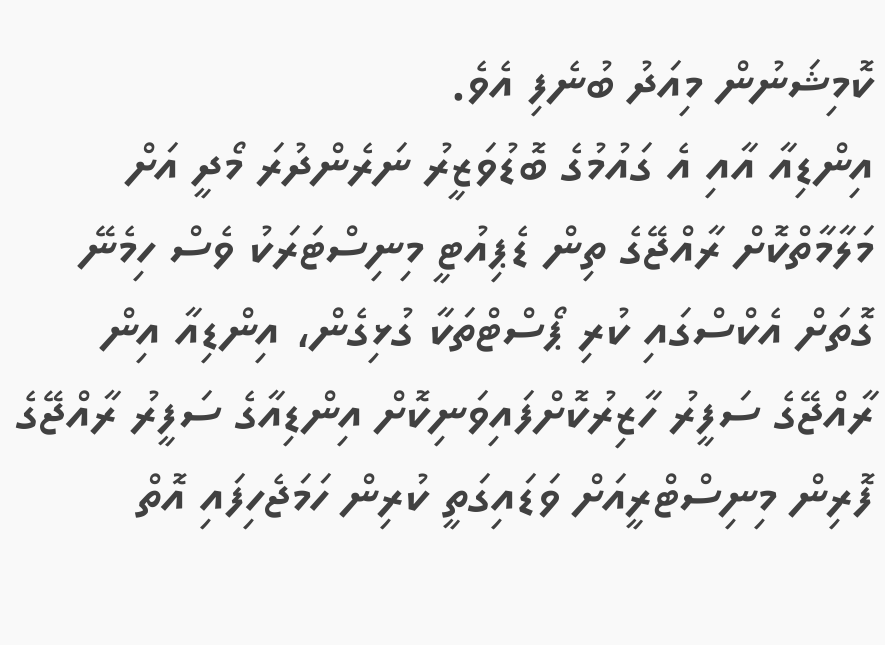ކޮމިޝަނުން މިއަދު ބުނެފި އެވެ.
އިންޑިއާ އާއި އެ ގައުމުގެ ބޮޑުވަޒީރު ނަރެންދުރަ މޯދީ އަށް މަލާމާތްކޮށް ރާއްޖޭގެ ތިން ޑެޕިއުޓީ މިނިސްޓަރަކު ވެސް ހިމެނޭ ގޮތަށް އެކްސްގައި ކުރި ޕޯސްޓްތަކާ ގުޅިގެން، އިންޑިއާ އިން ރާއްޖޭގެ ސަފީރު ހާޒިރުކޮށްފައިވަނިކޮށް އިންޑިއާގެ ސަފީރު ރާއްޖޭގެ ފޮރިން މިނިސްޓްރީއަށް ވަޑައިގަތީ ކުރިން ހަމަޖެހިފައި އޮތް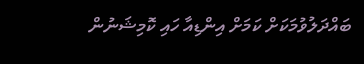ބައްދަލުވުމަކަށް ކަމަށް އިންޑިއާ ހައި ކޮމިޝަނުން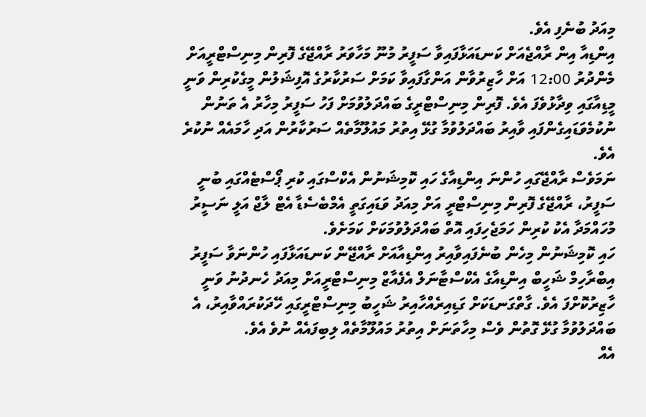މިއަދު ބުނެފި އެވެ.
އިންޑިއާ އިން ރާއްޖެއަށް ކަނޑައަޅާފައިވާ ސަފީރު މުނޫ މަހާވަރު ރާއްޖޭގެ ފޮރިން މިނިސްޓްރީއަށް މެންދުރު 12:00 އަށް ހާޒިރުވާން އަންގާފައިވާ ކަމަށް ސަރުކާރުގެ އޮފިޝަލުން މީގެކުރިން ވަނީ މީޑިއާގައި ވިދާޅުވެފަ އެވެ. ފޮރިން މިނިސްޓްރީގެ ބައްދަލުވުމަށް ފަހު ސަފީރު މިހާރު އެ ތަނުން ނުކުމެވަޑައިގެންފައި ވާއިރު ބައްދަލުވުމާ ގުޅޭ އިތުރު މައުލޫމާތެއް ސަރުކާރުން އަދި ހާމައެއް ނުކުރެ އެވެ.
ނަމަވެސް ރާއްޖޭގައި ހުންނަ އިންޑިއާގެ ހައި ކޮމިޝަނުން އެކްސްގައި ކުރި ޕޯސްޓެއްގައި ބުނީ ސަފީރު، ރާއްޖޭގެ ފޮރިން މިނިސްޓްރީ އަށް މިއަދު ވަޑައިގަތީ އެމްބެސެޑާ އެޓް ލާޖް އަލީ ނަސީރު މުހައްމަދާ އެކު ކުރިން ހަމަޖެހިފައި އޮތް ބައްދަލުވުމަކަށް ކަމަށެވެ.
ހައި ކޮމިޝަނުން މިހެން ބުނެފައިވާއިރު އިންޑިއާއަށް ރާއްޖޭން ކަނޑައަޅާފައި ހުންނަވާ ސަފީރު އިބްރާހިމް ޝަހީބް އިންޑިއާގެ އެކްސްޓާނަލް އެފެއާޒް މިނިސްޓްރީއަށް މިއަދު ހެނދުނު ވަނީ ހާޒިރުކޮށްފަ އެވެ. ގާތްގަނޑަކަށް ގަޑިއިރެއްހާއިރު ޝަހީބު މިނިސްޓްރީގައި ހޭދަކުރައްވާއިރު، އެ ބައްދަލުވުމާ ގުޅޭ ގޮތުން ވެސް މިހާތަނަށް އިތުރު މައުލޫމާތެއް ލިބިފައެއް ނުވެ އެވެ.
އެއް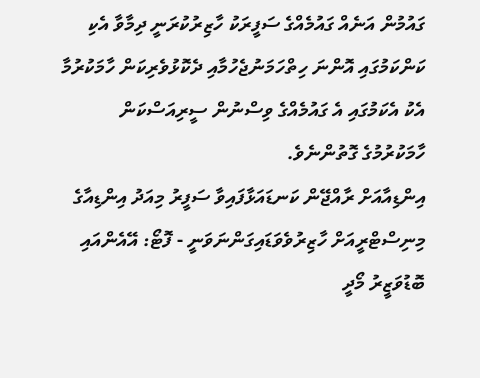ގައުމުން އަނެއް ގައުމެއްގެ ސަފީރަކު ހާޒިރުކުރަނީ ދިމާވާ އެކި ކަންކަމުގައި އޮންނަ ހިތްހަމަނުޖެހުމާއި ދެކޮޅުވެރިކަން ހާމަކުރުމާ އެކު އެކަމުގައި އެ ގައުމެއްގެ ވިސްނުން ސީރިއަސްކަން ހާމަކުރުމުގެ ގޮތުންނެވެ.
އިންޑިއާއަށް ރާއްޖޭން ކަނޑައަޅާފައިވާ ސަފީރު މިއަދު އިންޑިއާގެ މިނިސްޓްރީއަށް ހާޒިރުވެވަޑައިގަންނަވަނީ - ފޮޓޯ: އޭއެންއައި
ބޮޑުވަޒީރު މޯދީ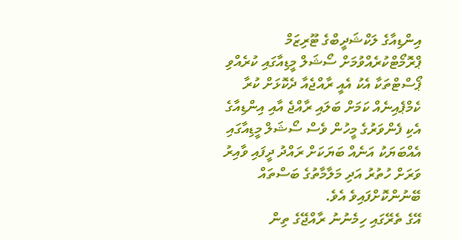އިންޑިއާގެ ލަކްޝަދީބްގެ ޓޫރިޒަމް ޕްރޮމޯޓްކުރެއްވުމަށް ސޯޝަލް މީޑިއާގައި ކުރެއްވި ޕޯސްޓްތަކާ އެކު އެއީ ރާއްޖެއާ ދެކޮޅަށް ކުރާ ކެމްޕެއިނެއް ކަމަށް ބަލައި ރާއްޖެ އާއި އިންޑިއާގެ އެކި ފެންވަރުގެ މީހުން ވެސް ސޯޝަލް މީޑިއާގައި އެއްބަޔަކު އަނެއް ބަޔަކަށް ރައްދު ދީފައި ވާއިރު ވަރަށް ހުތުރު އަދި މަލާމާތުގެ ބަސްތައް ބޭނުންކޮށްފައިވެ އެވެ.
އޭގެ ތެރޭގައި ހިމެނުނު ރާއްޖޭގެ ތިން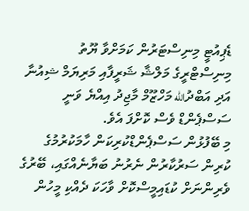ޑެޕިއުޓީ މިނިސްޓަރުން ކަމަށްވާ ޔޫތު މިނިސްޓްރީގެ މަލްޝާ ޝަރީފާއި މަރިޔަމް ޝިއުނާ އަދި އަބްދުالله މަހްޒޫމް މާޖިދު އިއްޔެ ވަނީ ސަސްޕެންޑް ވެސް ކޮށްފަ އެވެ.
މި ބޭފުޅުން ސަސްޕެންޑްކުރިކަން ހާމަކުރުމުގެ ކުރިން ސަރުކާރުން ނެރުނު ބަޔާނެއްގައި، ބޭރުގެ ވެރިންނަށް ކުޑައިމީސްކޮށް ވާހަކަ ދެއްކި މީހުން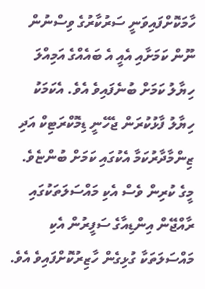ހާމަކޮށްފައިވަނީ ސަރުކާރުގެ ވިސްނުން ނޫން ކަމަށާއި އެއީ އެ ބައެއްގެ އަމިއްލަ ހިޔާލު ކަމަށް ބުނެފައިވެ އެވެ. އެކަމަކު ހިޔާލު ފާޅުކުރަން ޖެހޭނީ ޑިމޮކްރަޓިކް އަދި ޒިންމާދާރުކަމާ އެކުގައި ކަމަށް ބުންޏެވެ.
މީގެ ކުރިން ވެސް އެކި މައްސަލަތަކުގައި ރާއްޖޭން އިންޑިއާގެ ސަފީރުން އެކި މައްސަލަތަކާ ގުޅިގެން ހާޒިރުކޮށްފައިވެ އެވެ.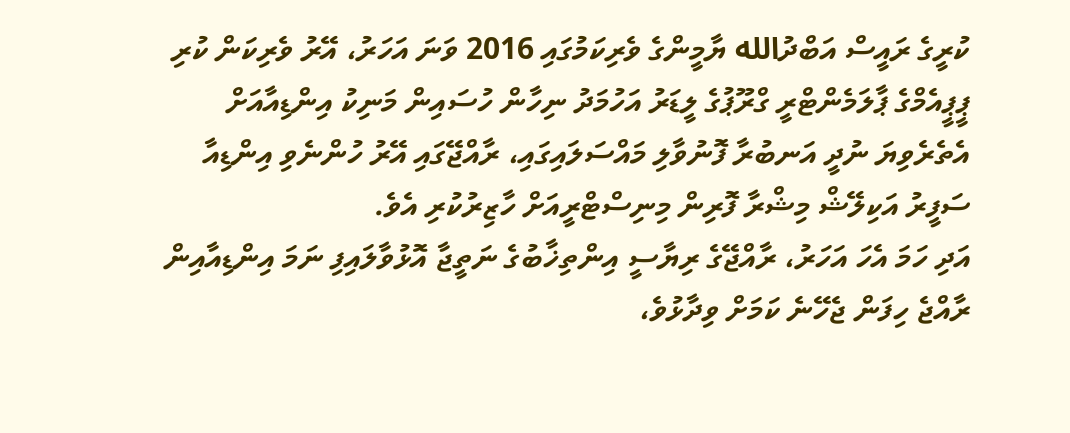ކުރީގެ ރައީސް އަބްދުالله ޔާމީންގެ ވެރިކަމުގައި 2016 ވަނަ އަހަރު، އޭރު ވެރިކަން ކުރި ޕީޕީއެމްގެ ޕާލަމެންޓްރީ ގްރޫޕުގެ ލީޑަރު އަހުމަދު ނިހާން ހުސައިން މަނިކު އިންޑިއާއަށް އެތެރެވިޔަ ނުދީ އަނބުރާ ފޮނުވާލި މައްސަލައިގައި، ރާއްޖޭގައި އޭރު ހުންނެވި އިންޑިއާ ސަފީރު އަކިލޭޝް މިޝްރާ ފޮރިން މިނިސްޓްރީއަށް ހާޒިރުކުރި އެވެ.
އަދި ހަމަ އެހަ އަހަރު، ރާއްޖޭގެ ރިޔާސީ އިންތިޚާބުގެ ނަތީޖާ އޮޅުވާލައިފި ނަމަ އިންޑިއާއިން ރާއްޖެ ހިފަން ޖެހޭނެ ކަމަށް ވިދާޅުވެ،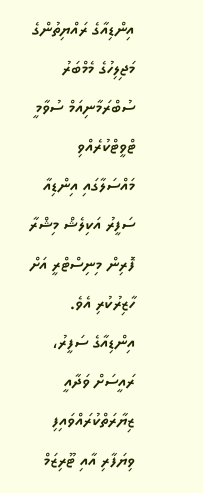އިންޑިއާގެ ރައްޔިތުންގެ މަޖިލިހުގެ މެމްބަރު ސުބްރަމާނިއަމް ސުވާމީ ޓްވީޓްކުރެއްވި މައްސަލާގައި އިންޑިއާ ސަފީރު އަކިލެޝް މިޝްރާ ފޮރިން މިނިސްޓްރީ އަށް ހާޒިރުކުރި އެވެ.
އިންޑިއާގެ ސަފީރު، ރައީސަށް ވަދާއީ ޒިޔާރަތްކުރައްވައިފި
ވިޔަފާރި އާއި ޓޫރިޒަމް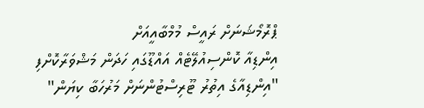ޕްރޮމޯޝަނަށް ރައީސް މުމްބާއީއަށް
އިންޑިއާ ކޮންސިއުލޭޓެއް އައްޑޫގައި ހަދަން މަޝްވަރާކޮށްފި
"އިންޑިއާގެ އިތުރު ޓޫރިސްޓުންނަށް މަރުހަބާ ކިޔަން"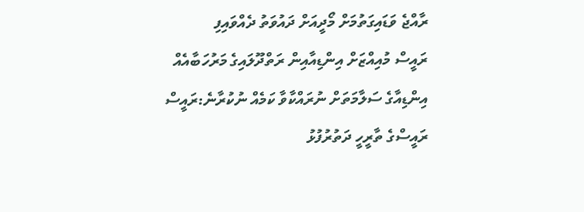ރާއްޖެ ވަޑައިގަތުމަށް މޯދީއަށް ދައުވަތު ދެއްވައިފި
ރައީސް މުއިއްޒަށް އިންޑިއާއިން ރަތްދޫލައިގެ މަރުހަބާއެއް
އިންޑިއާގެ ސަލާމަތަށް ނުރައްކާވާ ކަމެއް ނުކުރާނެ:ރައީސް
ރައީސްގެ ތާރީހީ ދަތުރުފުޅު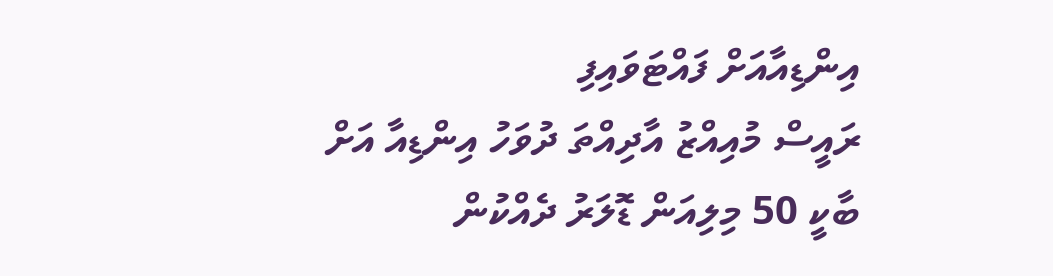އިންޑިއާއަށް ފައްޓަވައިފި
ރައީސް މުއިއްޒު އާދިއްތަ ދުވަހު އިންޑިއާ އަށް
ބާކީ 50 މިލިއަން ޑޮލަރު ދެއްކުން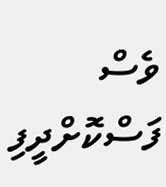ވެސް ފަސްކޮށްދީފި